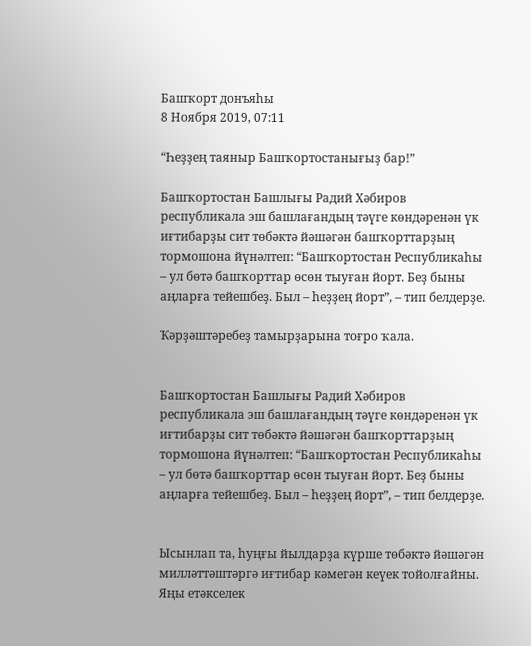Башҡорт донъяһы
8 Ноября 2019, 07:11

“Һеҙҙең таяныр Башҡортостанығыҙ бар!”

Башҡортостан Башлығы Радий Хәбиров республикала эш башлағандың тәүге көндәренән үк иғтибарҙы сит төбәктә йәшәгән башҡорттарҙың тормошона йүнәлтеп: “Башҡортостан Республикаһы – ул бөтә башҡорттар өсөн тыуған йорт. Беҙ быны аңларға тейешбеҙ. Был – һеҙҙең йорт”, – тип белдерҙе.

Ҡәрҙәштәребеҙ тамырҙарына тоғро ҡала.


Башҡортостан Башлығы Радий Хәбиров республикала эш башлағандың тәүге көндәренән үк иғтибарҙы сит төбәктә йәшәгән башҡорттарҙың тормошона йүнәлтеп: “Башҡортостан Республикаһы – ул бөтә башҡорттар өсөн тыуған йорт. Беҙ быны аңларға тейешбеҙ. Был – һеҙҙең йорт”, – тип белдерҙе.


Ысынлап та, һуңғы йылдарҙа күрше төбәктә йәшәгән милләттәштәргә иғтибар кәмегән кеүек тойолғайны. Яңы етәкселек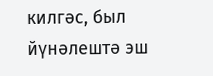килгәс, был йүнәлештә эш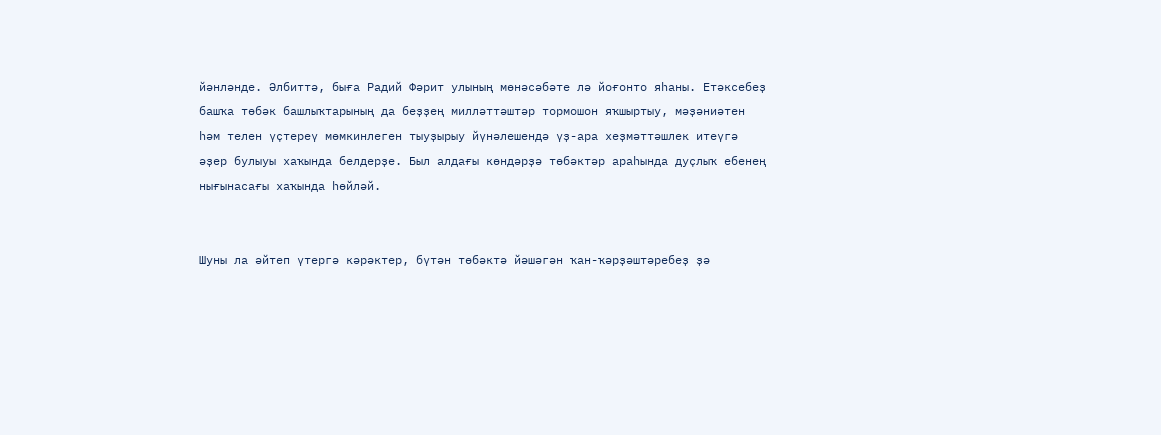йәнләнде. Әлбиттә, быға Радий Фәрит улының мөнәсәбәте лә йоғонто яһаны. Етәксебеҙ башҡа төбәк башлыҡтарының да беҙҙең милләттәштәр тормошон яҡшыртыу, мәҙәниәтен һәм телен үҫтереү мөмкинлеген тыуҙырыу йүнәлешендә үҙ-ара хеҙмәттәшлек итеүгә әҙер булыуы хаҡында белдерҙе. Был алдағы көндәрҙә төбәктәр араһында дуҫлыҡ ебенең нығынасағы хаҡында һөйләй.


Шуны ла әйтеп үтергә кәрәктер, бүтән төбәктә йәшәгән ҡан-ҡәрҙәштәребеҙ ҙә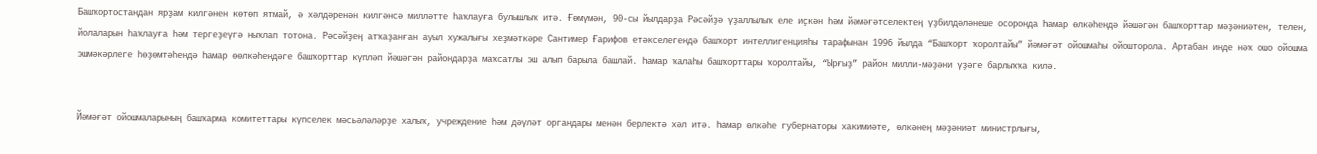Башҡортостандан ярҙам килгәнен көтөп ятмай, ә хәлдәренән килгәнсә милләтте һаҡлауға булышлыҡ итә. Ғөмүмән, 90-сы йылдарҙа Рәсәйҙә үҙаллылыҡ еле иҫкән һәм йәмәғәтселектең үҙбилдәләнеше осоронда Һамар өлкәһендә йәшәгән башҡорттар мәҙәниәтен, телен, йолаларын һаҡлауға һәм тергеҙеүгә ныҡлап тотона. Рәсәйҙең атҡаҙанған ауыл хужалығы хеҙмәткәре Сантимер Ғарифов етәкселегендә башҡорт интеллигенцияһы тарафынан 1996 йылда “Башҡорт ҡоролтайы” йәмәғәт ойошмаһы ойошторола. Артабан инде нәҡ ошо ойошма эшмәкәрлеге һөҙөмтәһендә Һамар ѳөлкәһендәге башҡорттар күпләп йәшәгән райондарҙа маҡсатлы эш алып барыла башлай. Һамар ҡалаһы башҡорттары ҡоролтайы, “Ырғыҙ” район милли-мәҙәни үҙәге барлыҡҡа килә.


Йәмәғәт ойошмаларының башҡарма комитеттары күпселек мәсьәләләрҙе халыҡ, учреждение һәм дәүләт органдары менән берлектә хәл итә. Һамар өлкәһе губернаторы хакимиәте, өлкәнең мәҙәниәт министрлығы,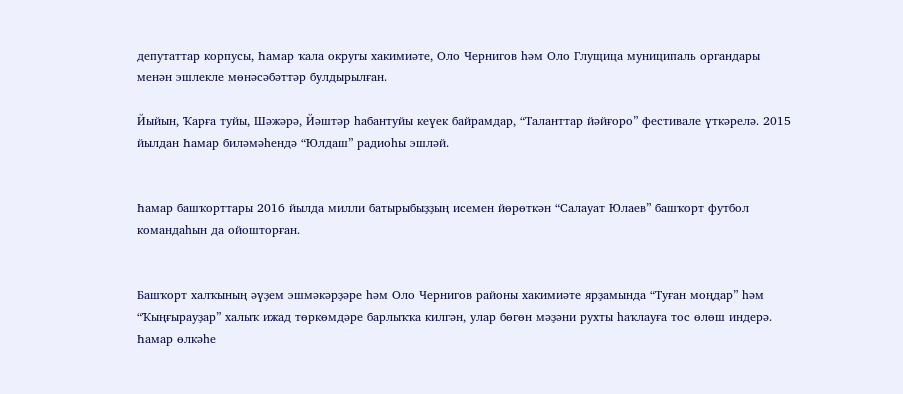депутаттар корпусы, Һамар ҡала округы хакимиәте, Оло Чернигов һәм Оло Глущица муниципаль органдары менән эшлекле мөнәсәбәттәр булдырылған.

Йыйын, Ҡарға туйы, Шәжәрә, Йәштәр һабантуйы кеүек байрамдар, “Таланттар йәйғоро” фестивале үткәрелә. 2015 йылдан Һамар биләмәһендә “Юлдаш” радиоһы эшләй.


Һамар башҡорттары 2016 йылда милли батырыбыҙҙың исемен йөрөткән “Салауат Юлаев” башҡорт футбол командаһын да ойошторған.


Башҡорт халҡының әүҙем эшмәкәрҙәре һәм Оло Чернигов районы хакимиәте ярҙамында “Туған моңдар” һәм “Ҡыңғырауҙар” халыҡ ижад төркөмдәре барлыҡҡа килгән, улар бөгөн мәҙәни рухты һаҡлауға тос өлөш индерә. Һамар өлкәһе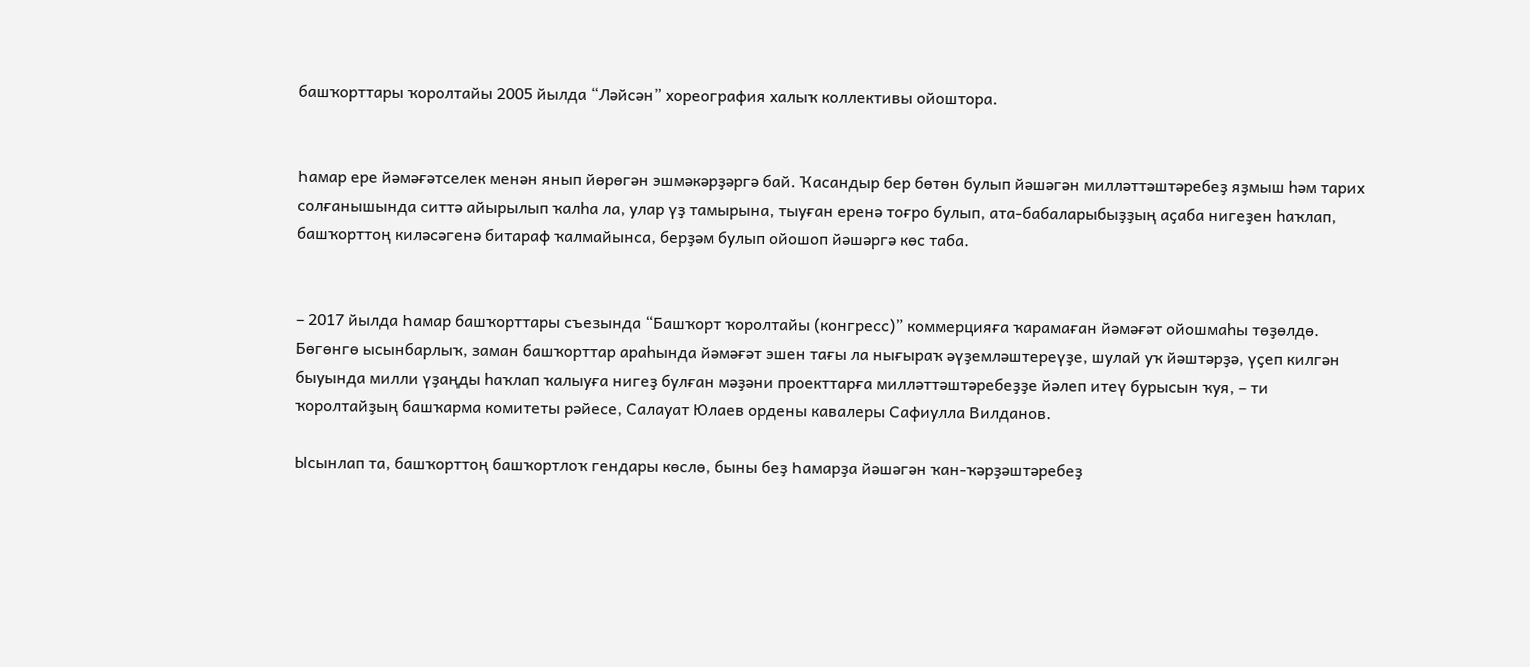башҡорттары ҡоролтайы 2005 йылда “Ләйсән” хореография халыҡ коллективы ойоштора.


Һамар ере йәмәғәтселек менән янып йөрөгән эшмәкәрҙәргә бай. Ҡасандыр бер бөтөн булып йәшәгән милләттәштәребеҙ яҙмыш һәм тарих солғанышында ситтә айырылып ҡалһа ла, улар үҙ тамырына, тыуған еренә тоғро булып, ата-бабаларыбыҙҙың аҫаба нигеҙен һаҡлап, башҡорттоң киләсәгенә битараф ҡалмайынса, берҙәм булып ойошоп йәшәргә көс таба.


– 2017 йылда Һамар башҡорттары съезында “Башҡорт ҡоролтайы (конгресс)” коммерцияға ҡарамаған йәмәғәт ойошмаһы төҙөлдө. Бөгөнгө ысынбарлыҡ, заман башҡорттар араһында йәмәғәт эшен тағы ла нығыраҡ әүҙемләштереүҙе, шулай уҡ йәштәрҙә, үҫеп килгән быуында милли үҙаңды һаҡлап ҡалыуға нигеҙ булған мәҙәни проекттарға милләттәштәребеҙҙе йәлеп итеү бурысын ҡуя, – ти ҡоролтайҙың башҡарма комитеты рәйесе, Салауат Юлаев ордены кавалеры Сафиулла Вилданов.

Ысынлап та, башҡорттоң башҡортлоҡ гендары көслө, быны беҙ Һамарҙа йәшәгән ҡан-ҡәрҙәштәребеҙ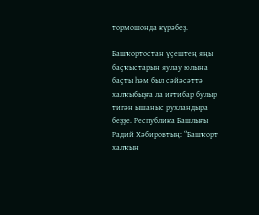тормошонда күрәбеҙ.

Башҡортостан үҫештең яңы баҫҡыстарын яулау юлына баҫты һәм был сәйәсәттә халҡыбыҙға ла иғтибар булыр тигән ышаныс рухландыра беҙҙе. Республика Башлығы Радий Хәбировтың: “Башҡорт халҡын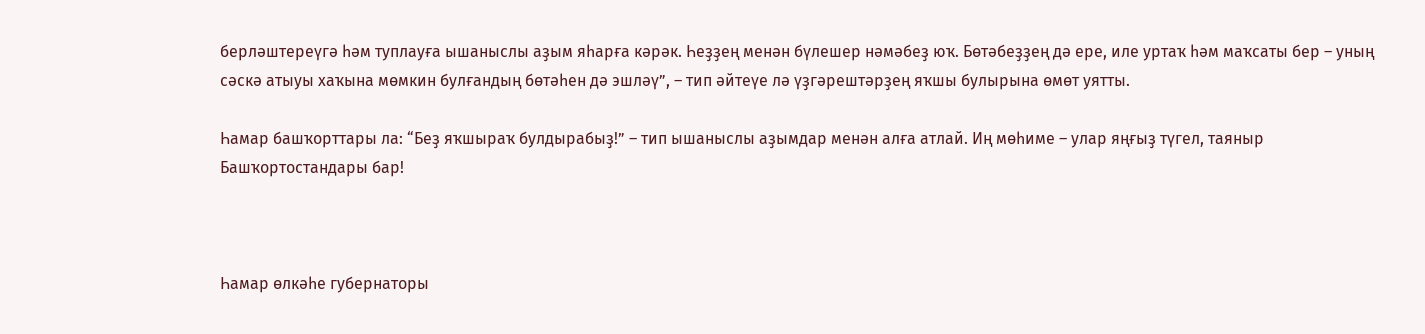берләштереүгә һәм туплауға ышаныслы аҙым яһарға кәрәк. Һеҙҙең менән бүлешер нәмәбеҙ юҡ. Бөтәбеҙҙең дә ере, иле уртаҡ һәм маҡсаты бер – уның сәскә атыуы хаҡына мөмкин булғандың бөтәһен дә эшләү”, – тип әйтеүе лә үҙгәрештәрҙең яҡшы булырына өмөт уятты.

Һамар башҡорттары ла: “Беҙ яҡшыраҡ булдырабыҙ!” – тип ышаныслы аҙымдар менән алға атлай. Иң мөһиме – улар яңғыҙ түгел, таяныр Башҡортостандары бар!



Һамар өлкәһе губернаторы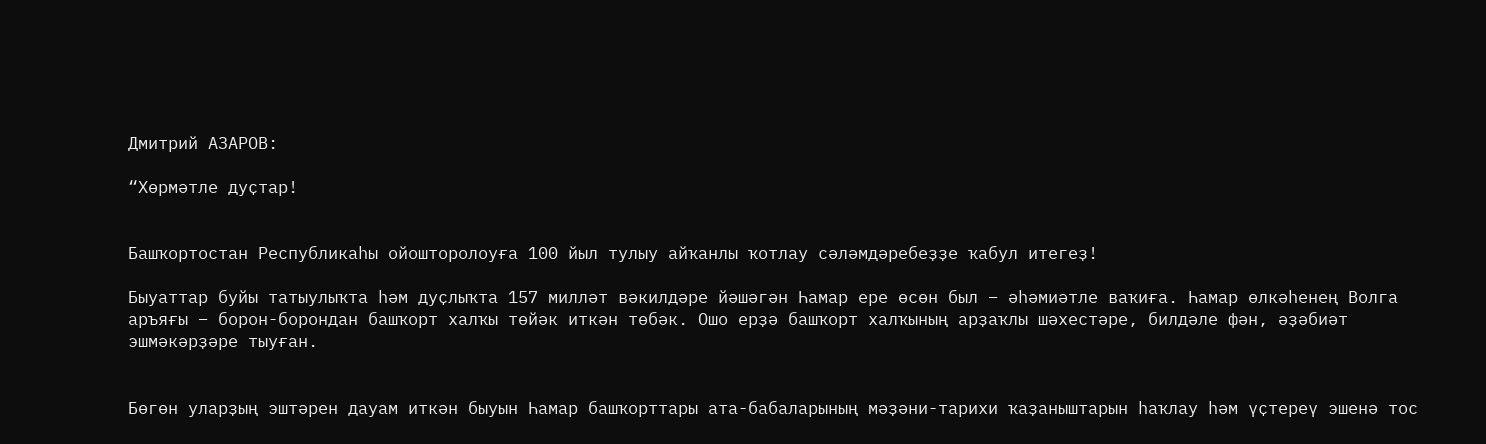Дмитрий АЗАРОВ:

“Хөрмәтле дуҫтар!


Башҡортостан Республикаһы ойошторолоуға 100 йыл тулыу айҡанлы ҡотлау сәләмдәребеҙҙе ҡабул итегеҙ!

Быуаттар буйы татыулыҡта һәм дуҫлыҡта 157 милләт вәкилдәре йәшәгән Һамар ере өсөн был – әһәмиәтле ваҡиға. Һамар өлкәһенең Волга аръяғы – борон-борондан башҡорт халҡы төйәк иткән төбәк. Ошо ерҙә башҡорт халҡының арҙаҡлы шәхестәре, билдәле фән, әҙәбиәт эшмәкәрҙәре тыуған.


Бөгөн уларҙың эштәрен дауам иткән быуын Һамар башҡорттары ата-бабаларының мәҙәни-тарихи ҡаҙаныштарын һаҡлау һәм үҫтереү эшенә тос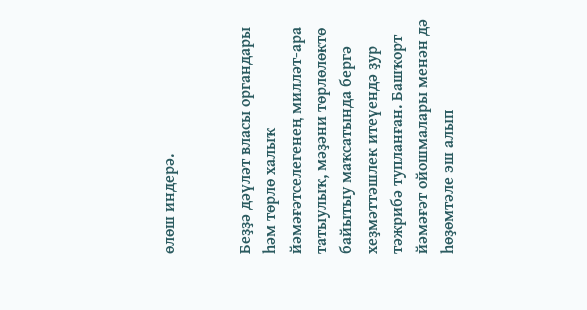өлөш индерә.


Беҙҙә дәүләт власы органдары һәм төрлө халыҡ йәмәғәтселегенең милләт-ара татыулыҡ, мәҙәни төрлөлөктө байытыу маҡсатында бергә хеҙмәттәшлек итеүендә ҙур тәжрибә тупланған. Башҡорт йәмәғәт ойошмалары менән дә һөҙөмтәле эш алып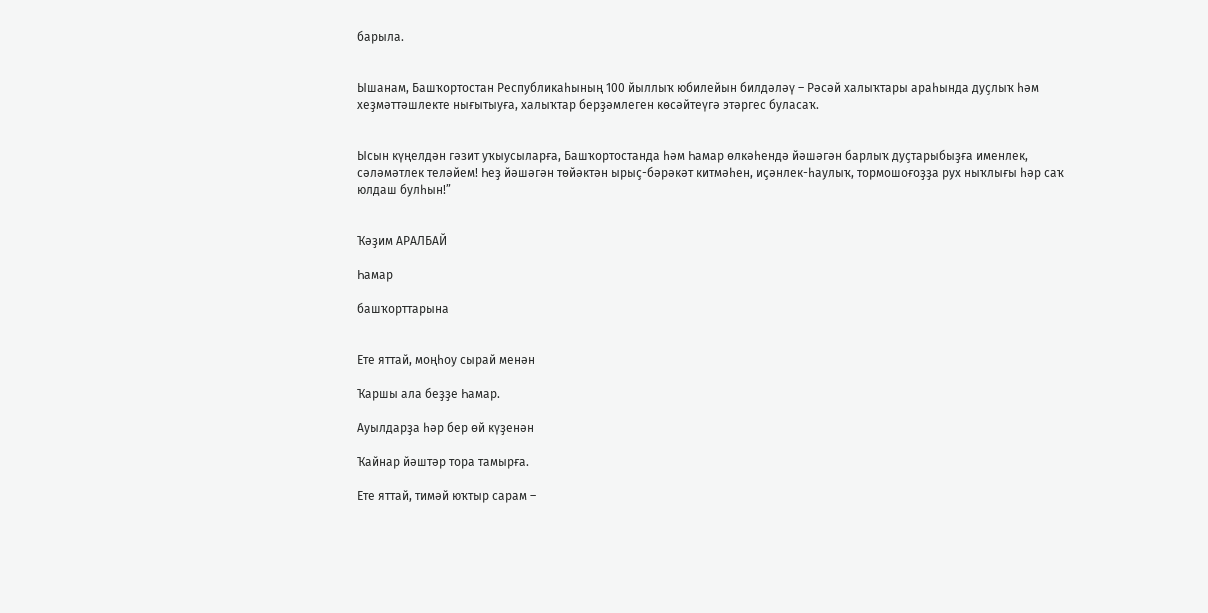барыла.


Ышанам, Башҡортостан Республикаһының 100 йыллыҡ юбилейын билдәләү – Рәсәй халыҡтары араһында дуҫлыҡ һәм хеҙмәттәшлекте нығытыуға, халыҡтар берҙәмлеген көсәйтеүгә этәргес буласаҡ.


Ысын күңелдән гәзит уҡыусыларға, Башҡортостанда һәм Һамар өлкәһендә йәшәгән барлыҡ дуҫтарыбыҙға именлек, сәләмәтлек теләйем! Һеҙ йәшәгән төйәктән ырыҫ-бәрәкәт китмәһен, иҫәнлек-һаулыҡ, тормошоғоҙҙа рух ныҡлығы һәр саҡ юлдаш булһын!”


Ҡәҙим АРАЛБАЙ

Һамар

башҡорттарына


Ете яттай, моңһоу сырай менән

Ҡаршы ала беҙҙе Һамар.

Ауылдарҙа һәр бер өй күҙенән

Ҡайнар йәштәр тора тамырға.

Ете яттай, тимәй юҡтыр сарам –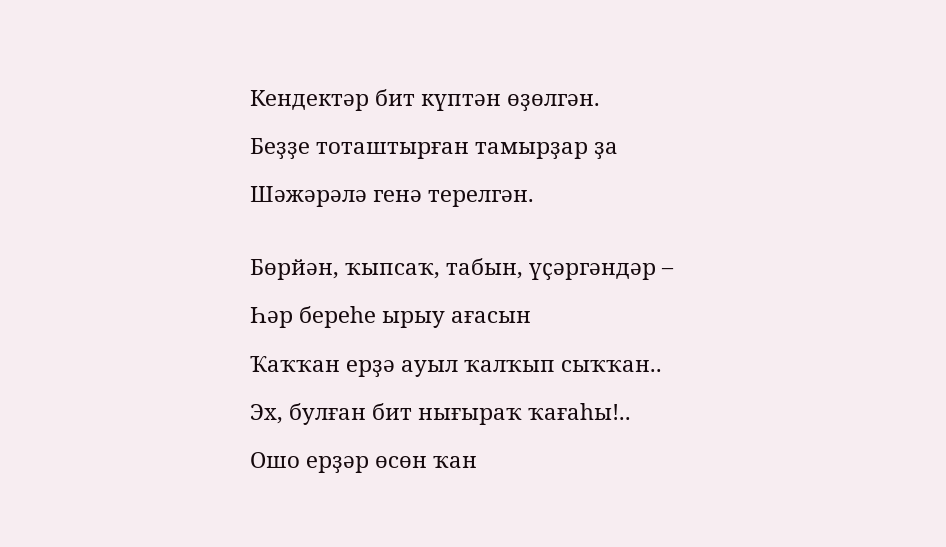Кендектәр бит күптән өҙөлгән.

Беҙҙе тоташтырған тамырҙар ҙа

Шәжәрәлә генә терелгән.


Бөрйән, ҡыпсаҡ, табын, үҫәргәндәр –

Һәр береһе ырыу ағасын

Ҡаҡҡан ерҙә ауыл ҡалҡып сыҡҡан..

Эх, булған бит нығыраҡ ҡағаһы!..

Ошо ерҙәр өсөн ҡан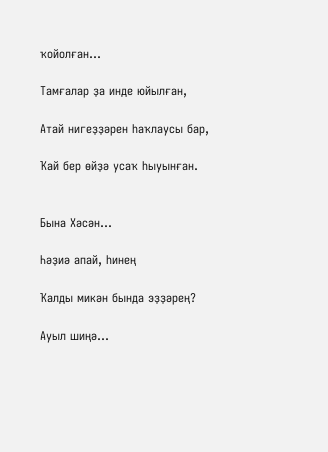ҡойолған...

Тамғалар ҙа инде юйылған,

Атай нигеҙҙәрен һаҡлаусы бар,

Ҡай бер өйҙә усаҡ һыуынған.


Бына Хәсән...

Һәҙиә апай, һинең

Ҡалды микән бында эҙҙәрең?

Ауыл шиңә...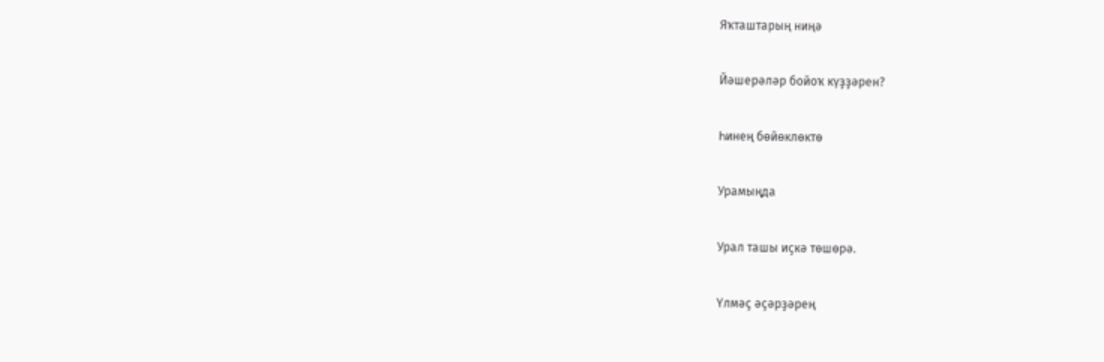Яҡташтарың ниңә

Йәшерәләр бойоҡ күҙҙәрен?

Һинең бөйөклөктө

Урамыңда

Урал ташы иҫкә төшөрә.

Үлмәҫ әҫәрҙәрең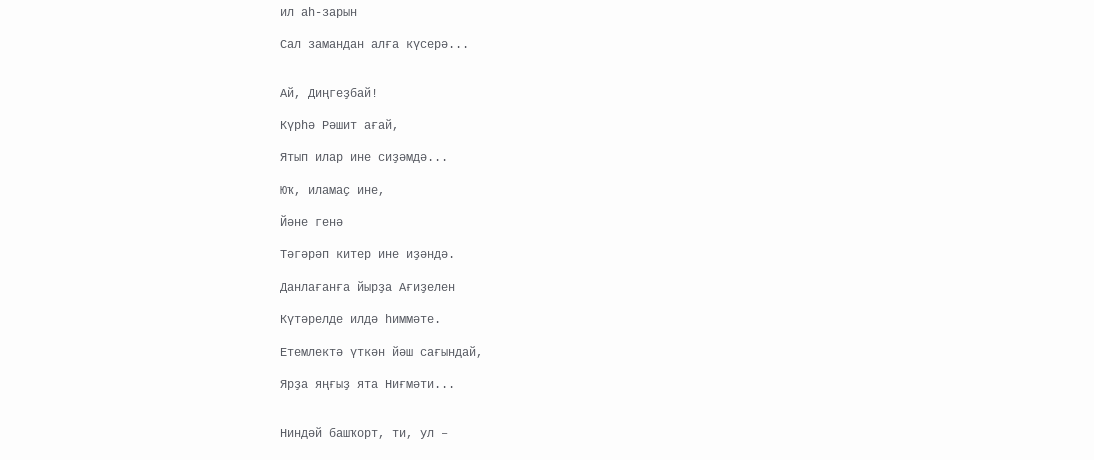ил аһ-зарын

Сал замандан алға күсерә...


Ай, Диңгеҙбай!

Күрһә Рәшит ағай,

Ятып илар ине сиҙәмдә...

Юҡ, иламаҫ ине,

Йәне генә

Тәгәрәп китер ине иҙәндә.

Данлағанға йырҙа Ағиҙелен

Күтәрелде илдә һиммәте.

Етемлектә үткән йәш сағындай,

Ярҙа яңғыҙ ята Ниғмәти...


Ниндәй башҡорт, ти, ул –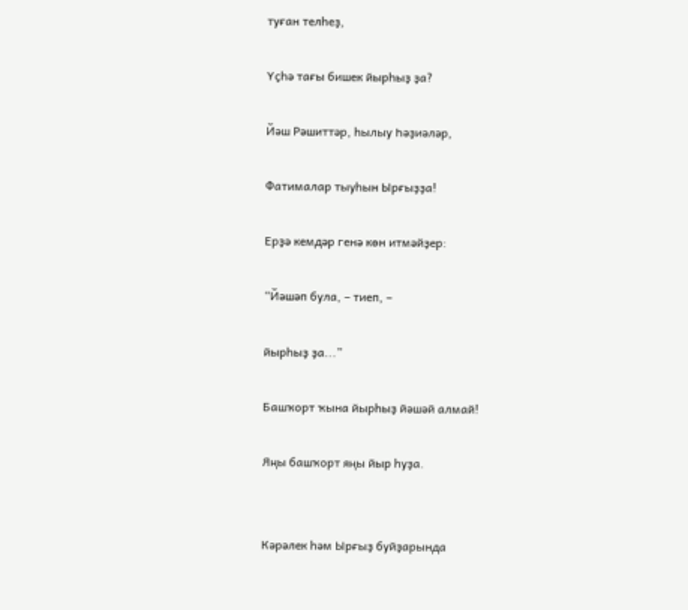туған телһеҙ,

Үҫһә тағы бишек йырһыҙ ҙа?

Йәш Рәшиттәр, һылыу Һәҙиәләр,

Фатималар тыуһын Ырғыҙҙа!

Ерҙә кемдәр генә көн итмәйҙер:

“Йәшәп була, – тиеп, –

йырһыҙ ҙа...”

Башҡорт ҡына йырһыҙ йәшәй алмай!

Яңы башҡорт яңы йыр һуҙа.


Кәрәлек һәм Ырғыҙ буйҙарында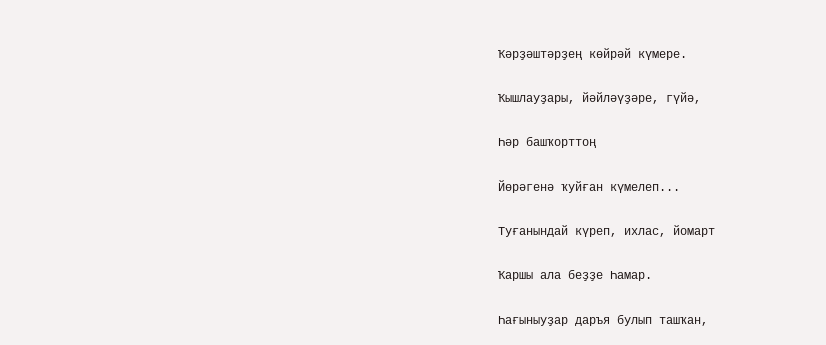Ҡәрҙәштәрҙең көйрәй күмере.

Ҡышлауҙары, йәйләүҙәре, гүйә,

Һәр башҡорттоң

Йөрәгенә ҡуйған күмелеп...

Туғанындай күреп, ихлас, йомарт

Ҡаршы ала беҙҙе Һамар.

Һағыныуҙар даръя булып ташҡан,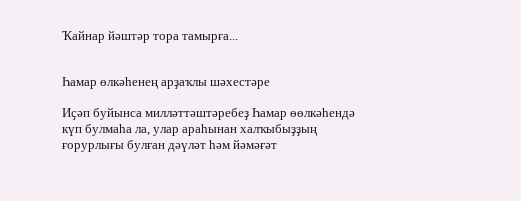Ҡайнар йәштәр тора тамырға...


Һамар өлкәһенең арҙаҡлы шәхестәре

Иҫәп буйынса милләттәштәребеҙ Һамар ѳөлкәһендә күп булмаһа ла, улар араһынан халҡыбыҙҙың ғорурлығы булған дәүләт һәм йәмәғәт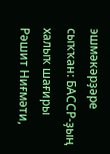эшмәкәрҙәре сыҡҡан: БАССР-ҙың халыҡ шағиры Рәшит Ниғмәти,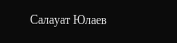Салауат Юлаев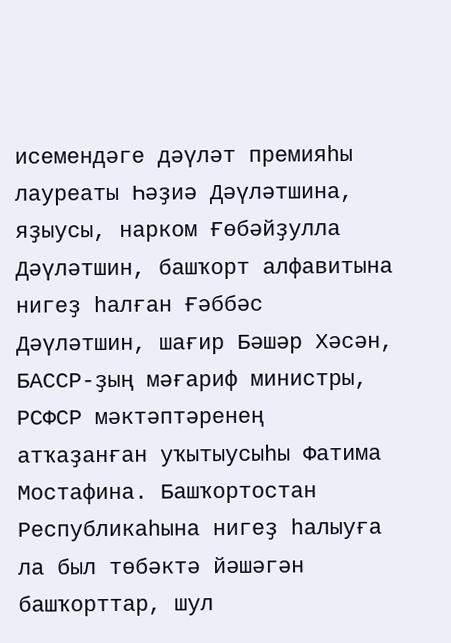исемендәге дәүләт премияһы лауреаты Һәҙиә Дәүләтшина, яҙыусы, нарком Ғөбәйҙулла Дәүләтшин, башҡорт алфавитына нигеҙ һалған Ғәббәс Дәүләтшин, шағир Бәшәр Хәсән, БАССР-ҙың мәғариф министры, РСФСР мәктәптәренең атҡаҙанған уҡытыусыһы Фатима Мостафина. Башҡортостан Республикаһына нигеҙ һалыуға ла был төбәктә йәшәгән башҡорттар, шул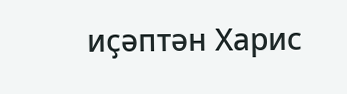иҫәптән Харис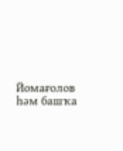Йомағолов һәм башҡа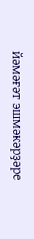йәмәғәт эшмәкәрҙәре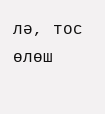лә, тос өлөш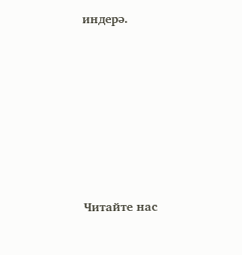индерә.







Читайте нас